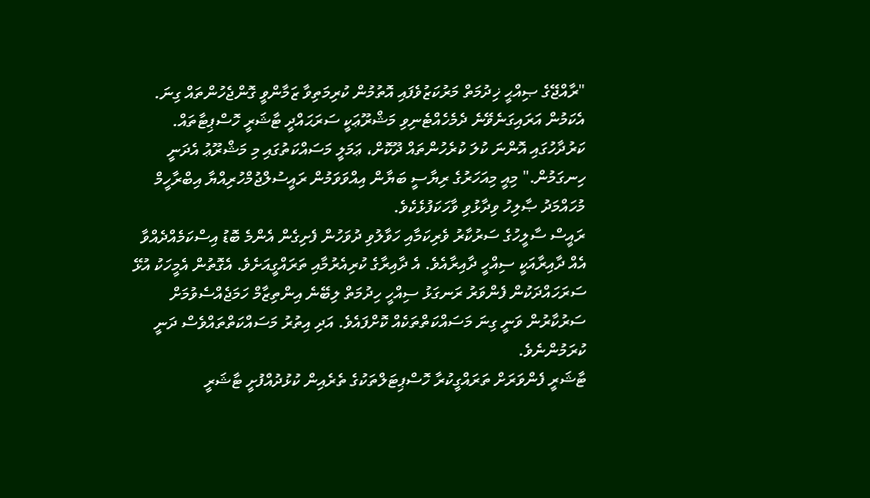"ރާއްޖޭގެ ޞިއްޙީ ޚިދުމަތް މަރުކަޒުވެފައި އޮތުމުން ކުރިމަތިވާ ޒަމާންވީ ގޮންޖެހުންތައް ގިނަ. އެކަމުން އަރައިގަނެވޭނެ ދެމެހެއްޓެނިވި މަޝްރޫޢަކީ ސަރަޙައްދީ ޓާޝަރީ ހޮސްޕިޓާތައް. ކަރުދާހުގައި އޮންނަ ކުލަ ކުރެހުންތައް ދޫކޮށް، ޢަމަލީ މަސައްކަތުގައި މި މަޝްރޫޢު އެދަނީ ހިނގަމުން." މިއީ މިއަހަރުގެ ރިޔާސީ ބަޔާން އިއްވަވަމުން ރައީސުލްޖުމްހުރިއްޔާ އިބްރާހީމް މުހައްމަދު ޞާލިހު ވިދާޅުވި ވާހަކަފުޅެކެވެ.
ރައީސް ސާލީހުގެ ސަރުކާރު ވެރިކަމާއި ހަވާލުވި ދުވަހުން ފެށިގެން އެންމެ ބޮޑު އިސްކަމެއްދެއްވާ އެއް ދާއިރާއަކީ ސިއްހީ ދާއިރާއެވެ. އެ ދާއިރާގެ ކުރިއެރުމާއި ތަރައްގީއަށެވެ. އެގޮތުން އެމީހަކު އުޅޭ ސަރަހައްދަކުން ފެންވަރު ރަނގަޅު ސިއްހީ ހިދުމަތް ލިބޭނެ އިންތިޒާމް ހަމަޖެއްސެވުމަށް ސަރުކާރުން ވަނީ ގިނަ މަސައްކަތްތަކެއް ކޮށްފައެވެ. އަދި އިތުރު މަސައްކަތްތައްވެސް ދަނީ ކުރަމުންނެވެ.
ޓާޝަރީ ފެންވަރަށް ތަރައްގީކުރާ ހޮސްޕިޓަލްތަކުގެ ތެރެއިން ކުޅުދުއްފުށީ ޓާޝަރީ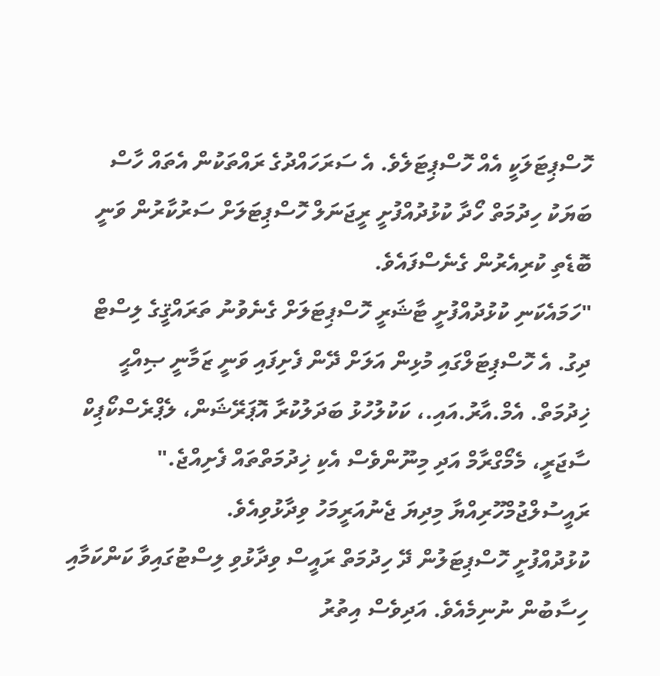ހޮސްޕިޓަލަކީ އެއް ހޮސްޕިޓަލެވެ. އެ ސަރަހައްދުގެ ރައްތަކުން އެތައް ހާސް ބަޔަކު ހިދުމަތް ހޯދާ ކުޅުދުއްފުށީ ރީޖަނަލް ހޮސްޕިޓަލަށް ސަރުކާރުން ވަނީ ބޮޑެތި ކުރިއެރުން ގެނެސްފައެވެ.
"ހަމައެކަނި ކުޅުދުއްފުށީ ޓާޝަރީ ހޮސްޕިޓަލަށް ގެނެވުނު ތަރައްޤީގެ ލިސްޓް ދިގު. އެ ހޮސްޕިޓަލްގައި މުޅިން އަލަށް ދޭން ފެށިފައި ވަނީ ޒަމާނީ ޞިއްޙީ ޚިދުމަތް. އެމް.އާރު.އައި.، ކަކުލުހުޅު ބަދަލުކުރާ އޮޕަރޭޝަން، ލެޕްރެސްކޯޕިކް ސާޖަރީ، މެމޯގްރާމް އަދި މިނޫންވެސް އެކި ޚިދުމަތްތައް ފެށިއްޖެ." ރައީސުލްޖުމްހޫރިއްޔާ މިދިޔަ ޖެނުއަރީމަހު ވިދާޅުވިއެވެ.
ކުޅުދުއްފުށީ ހޮސްޕިޓަލުން ދޭ ހިދުމަތް ރައީސް ވިދާޅުވި ލިސްޓުގައިވާ ކަންކަމާއި ހިސާބުން ނުނިމެއެވެ. އަދިވެސް އިތުރު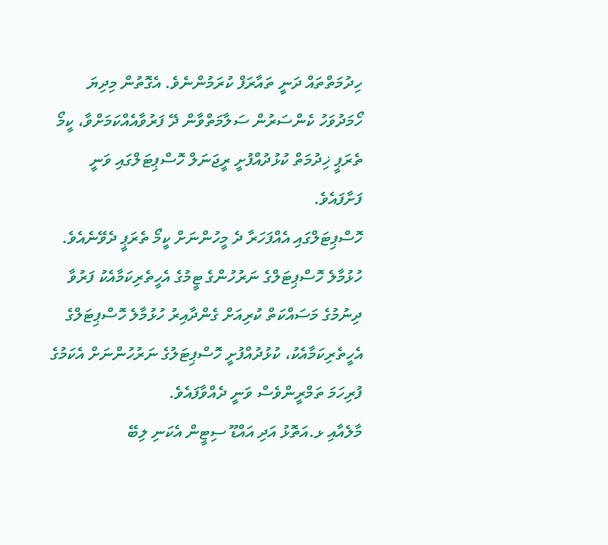ހިދުމަތްތައް ދަނީ ތައާރަފް ކުރަމުންނެވެ. އެގޮތުން މިދިޔަ ހޯމަދުވަހު ކެންސަރުން ސަލާމަތްވާން ދޭ ފަރުވާއެއްކަމަށްވާ، ކީމޯ ތެރަޕީ ޚިދުމަތް ކުޅުދުއްފުށީ ރީޖަނަލް ހޮސްޕިޓަލްގައި ވަނީ ފަށާފައެވެ.
ހޮސްޕިޓަލްގައި އެއްފަހަރާ ދެ މީހުންނަށް ކީމޯ ތެރަޕީ ދެވޭނެއެވެ. ހުޅުމާލެ ހޮސްޕިޓަލްގެ ނަރުހުންގެ ޓީމުގެ އެހީތެރިކަމާއެކު ފަރުވާ ދިނުމުގެ މަސައްކަތް ކުރިއަށް ގެންދާއިރު ހުޅުމާލެ ހޮސްޕިޓަލްގެ އެހީތެރިކަމާއެކު، ކުޅުދުއްފުށީ ހޮސްޕިޓަލުގެ ނަރުހުންނަށް އެކަމުގެ ފުރިހަމަ ތަމްރީންވެސް ވަނީ ދެއްވާފައެވެ.
މާލެއާއި ޅ.އަތޮޅު އަދި އައްޑޫ ސިޓީން އެކަނި ލިބޭ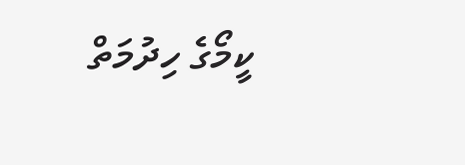ކީމޯގެ ހިދުމަތް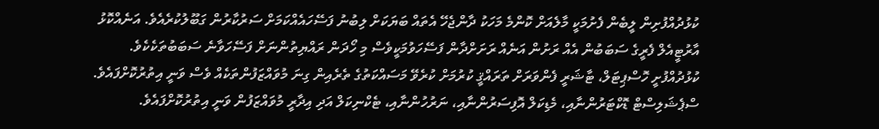ކުޅުދުއްފުށިން ލީބެން ފެށުމަކީ މާލެއަށް ކޮންމެ މަހަކު ދާންޖެހޭ އެތައް ބަޔަކަށް ލިބުނު ފަސޭހައެއްކަމަށް ސަރުކާރުން ގަބޫލުކުރެއެވެ. އަނެއްކޮޅު އާރުޓީއެލް ފެރީގެ ސަބަބުން އެއް ރަށުން އަނެއް ރަށަށްދާން ފަސޭހަވުމަކީވެސް މި ހޯދަން ރައްޔިތުންނަށް ފަސޭހަވާނެ ސަބަބުތަކެކެވެ.
ކުޅުދުއްފުށީ ހޮސްޕިޓަލް، ޓާޝަރީ ފެންވަރަށް ތަރައްޤީ ކުރުމަށް ކުރެވޭ މަސައްކަތުގެ ތެރެއިން ގިނަ މުވައްޒަފުންތަކެއް ވެސް ވަނީ އިތުރުކޮށްފައެވެ. ސްޕެޝަލިސްޓް ޑޮކްޓަރުންނާއި، މެޑިކަލް އޮފިސަރުންނާއި، ނަރުހުންނާއި، ޓެކްނިކަލް އަދި އިދާރީ މުވައްޒަފުން ވަނީ އިތުރުކޮށްފައެވެ.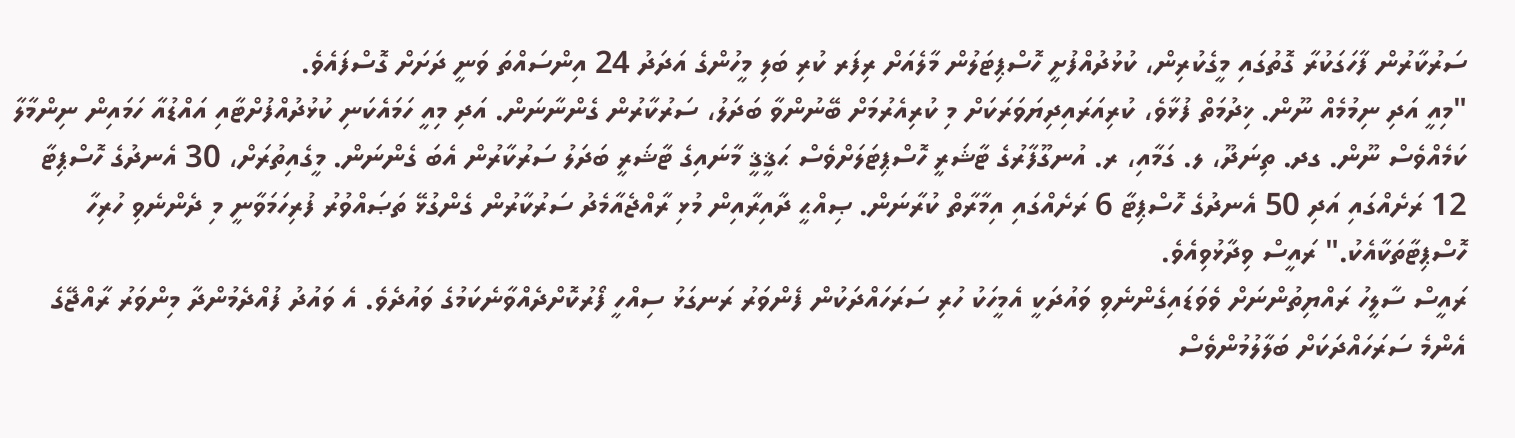ސަރުކާރުން ފާހަގަކުރާ ގޮތުގައި މީގެކުރިން، ކުޅުދުއްފުށީ ހޮސްޕިޓަލުން މާލެއަށް ރިފަރ ކުރި ބަލި މީހުންގެ އަދަދު 24 އިންސައްތަ ވަނީ ދަށަށް ގޮސްފައެވެ.
"މިއީ އަދި ނިމުމެއް ނޫން. ޚިދުމަތް ފުޅާވެ، ކުރިއަރައިދިޔަވަރަކަށް މި ކުރިއެރުމަށް ބޭނުންވާ ބަދަލު، ސަރުކާރުން ގެންނާނަން. އަދި މިއީ ހަމައެކަނި ކުޅުދުއްފުށްޓާއި އައްޑުއާ ހަމައިން ނިންމާލާ ކަމެއްވެސް ނޫން. ގދ. ތިނަދޫ، ލ. ގަމާއި، ރ. އުނގޫފާރުގެ ޓާޝަރީ ހޮސްޕިޓަލަށްވެސް ޙަޤީޤީ މާނައިގެ ޓާޝަރީ ބަދަލު ސަރުކާރުން އެބަ ގެންނަން. މީގެއިތުރަށް، 30 އެނދުގެ ހޮސްޕިޓާ 12 ރަށެއްގައި އަދި 50 އެނދުގެ ހޮސްޕިޓާ 6 ރަށެއްގައި އިމާރާތް ކުރާނަން. ޞިއްޙީ ދާއިރާއިން މުޅި ރާއްޖެއާމެދު ސަރުކާރުން ގެންގުޅޭ ތަޞައްވުރު ފުރިހަމަވާނީ މި ދެންނެވި ހުރިހާ ހޮސްޕިޓާތަކާއެކު." ރައީސް ވިދާޅުވިއެވެ.
ރައީސް ސާލީހު ރައްޔިތުންނަށް ވެވަޑައިގެންނެވި ވައުދަކީ އެމީހަކު ހުރި ސަރަހައްދަކުން ފެންވަރު ރަނގަޅު ސިއްހީ ފޯރުކޮށްދެއްވާނެކަމުގެ ވައުދެވެ. އެ ވައުދު ފުއްދެމުންދާ މިންވަރު ރާއްޖޭގެ އެންމެ ސަރަހައްދަކަށް ބަލާލުމުންވެސް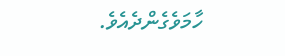ހާމަވެގެންދެއެވެ.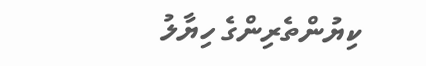ކިޔުންތެރިންގެ ހިޔާލު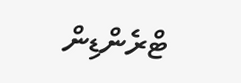ޓްރެންޑިން